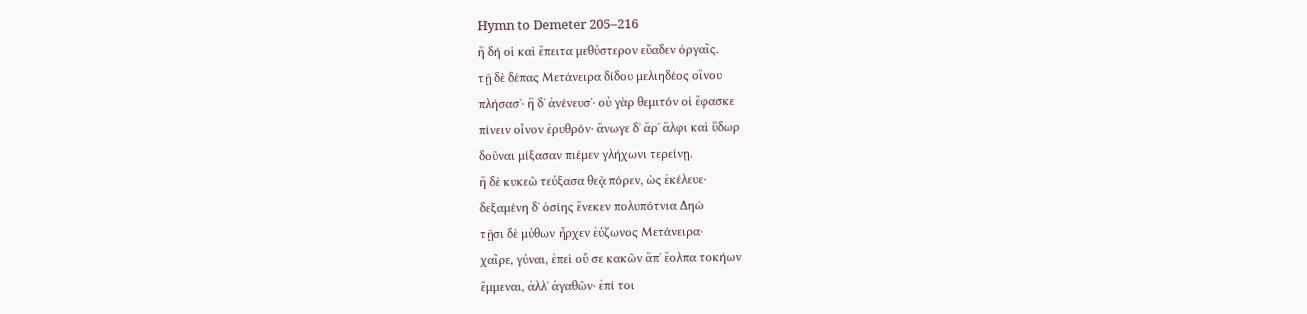Hymn to Demeter 205–216
ἣ δή οἱ καὶ ἔπειτα μεθύστερον εὔαδεν ὀργαῖς.
τῇ δὲ δέπας Μετάνειρα δίδου μελιηδέος οἴνου
πλήσασʼ· ἣ δʼ ἀνένευσʼ· οὐ γὰρ θεμιτόν οἱ ἔφασκε
πίνειν οἶνον ἐρυθρόν· ἄνωγε δʼ ἄρʼ ἄλφι καὶ ὕδωρ
δοῦναι μίξασαν πιέμεν γλήχωνι τερείνῃ.
ἣ δὲ κυκεῶ τεύξασα θεᾷ πόρεν, ὡς ἐκέλευε·
δεξαμένη δʼ ὁσίης ἕνεκεν πολυπότνια Δηώ
τῇσι δὲ μύθων ἦρχεν ἐύζωνος Μετάνειρα·
χαῖρε, γύναι, ἐπεὶ οὔ σε κακῶν ἄπʼ ἔολπα τοκήων
ἔμμεναι, ἀλλʼ ἀγαθῶν· ἐπί τοι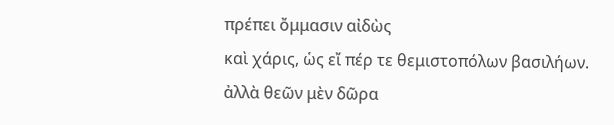πρέπει ὄμμασιν αἰδὼς
καὶ χάρις, ὡς εἴ πέρ τε θεμιστοπόλων βασιλήων.
ἀλλὰ θεῶν μὲν δῶρα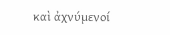καὶ ἀχνύμενοί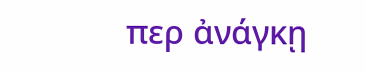περ ἀνάγκῃ